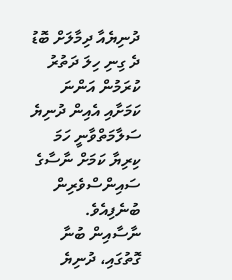ދުނިޔެއާ ދިމާލަށް ބޮޑު ދެ ގިނި ހިލަ ދަތުރު ކުރަމުން އަންނަ ކަމަށާއި އެއިން ދުނިޔެ ސަލާމަތްވާނީ ހަމަ ކިރިޔާ ކަމަށް ނާސާގެ ސައިންސްވެރިން ބުނެފިއެވެ.
ނާސާއިން ބުނާ ގޮތުގައި، ދުނިޔެ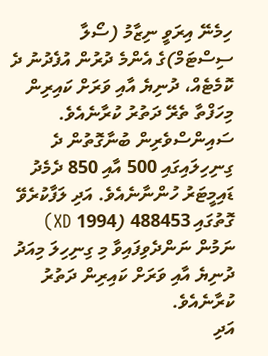ހިމެނޭ އިރަވީ ނިޒާމު (ސޯލާ ސިސްޓަމް)ގެ އެންމެ ދުރުން އުފެދުނު ދެ ކޮމެޓެއް، ދުނިޔެ އާއި ވަރަށް ކައިރިން މިހަފްތާ ތެރޭ ދަތުރު ކުރާނެއެވެ.
ސައިންސްވެރިން ބުނާގޮތުން ދެ ގިނިހިލައިގައި 500 އާއި 850 ދެމެދު ޑައިމީޓަރު ހުންނާނެއެވެ. އަދި ލަފާކުރެވޭ ގޮތުގައި 488453 (1994 XD) ނަމުން ނަންދެވިފައިވާ މި ގިނިހިލަ މިއަދު ދުނިޔެ އާއި ވަރަށް ކައިރިން ދަތުރު ކުރާނެއެވެ.
އަދި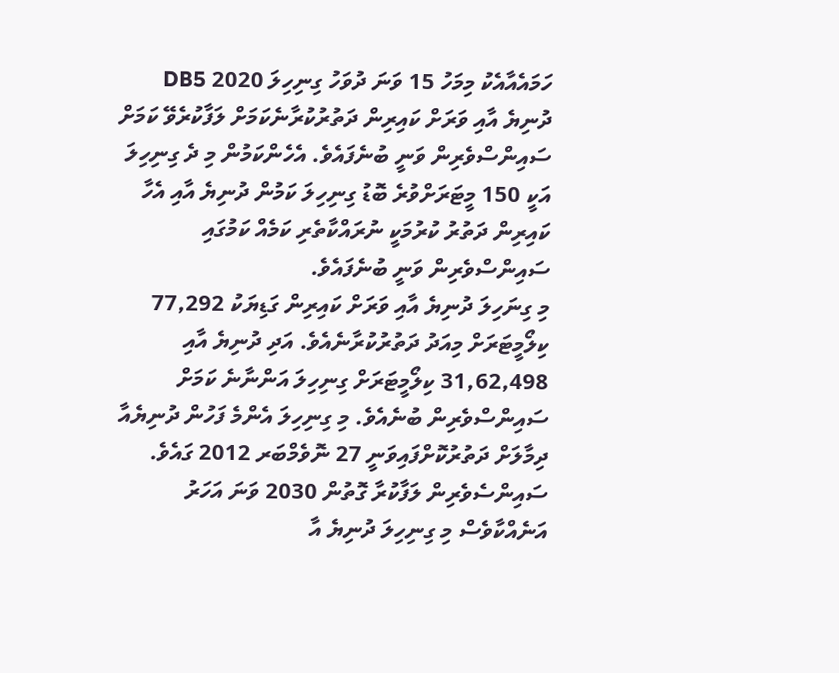ހަމައެއާއެކު މިމަހު 15 ވަނަ ދުވަހު ގިނިހިލަ 2020 DB5 ދުނިޔެ އާއި ވަރަށް ކައިރިން ދަތުރުކުރާނެކަމަށް ލަފާކުރެވޭ ކަމަށް ސައިންސްވެރިން ވަނީ ބުނެފައެވެ. އެހެންކަމުން މި ދެ ގިނިހިލަ އަކީ 150 މީޓަރަށްވުރެ ބޮޑު ގިނިހިލަ ކަމުން ދުނިޔެ އާއި އެހާ ކައިރިން ދަތުރު ކުރުމަކީ ނުރައްކާތެރި ކަމެއް ކަމުގައި ސައިންސްވެރިން ވަނީ ބުނެފައެވެ.
މި ގިނަހިލަ ދުނިޔެ އާއި ވަރަށް ކައިރިން ގަޑިޔަކު 77,292 ކިލޯމީޓަރަށް މިއަދު ދަތުރުކުރާނެއެވެ. އަދި ދުނިޔެ އާއި 31,62,498 ކިލޯމީޓަރަށް ގިނިހިލަ އަންނާނެ ކަމަށް ސައިންސްވެރިން ބުނެއެވެ. މި ގިނިހިލަ އެންމެ ފަހުން ދުނިޔެއާ ދިމާލަށް ދަތުރުކޮށްފައިވަނީ 27 ނޮވެމްބަރ 2012 ގައެވެ. ސައިންސެވެރިން ލަފާކުރާ ގޮތުން 2030 ވަނަ އަހަރު އަނެއްކާވެސް މި ގިނިހިލަ ދުނިޔެ އާ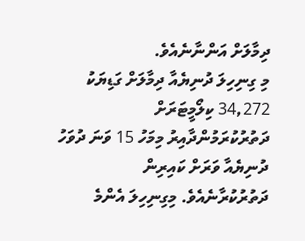ދިމާލަށް އަންނާނެއެވެ.
މި ގިނިހިލަ ދުނިޔެއާ ދިމާލަށް ގަޑިޔަކު 34,272 ކިލޯމީޓަރަށް ދަތުރުކުރަމުންދާއިރު މިމަހު 15 ވަނަ ދުވަހު ދުނިޔެއާ ވަރަށް ކައިރިން ދަތުރުކުރާނެއެވެ. މިގިނިހިލަ އެންމެ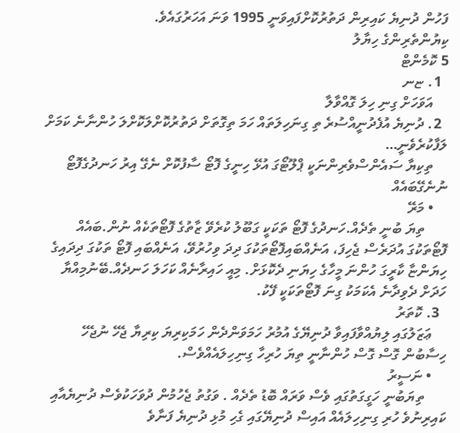ފަހުން ދުނިޔެ ކައިރިން ދަތުރުކޮށްފައިވަނީ 1995 ވަނަ އަހަރުގައެވެ.
ކިޔުންތެރިންގެ ހިޔާލު
5 ކޮމެންޓް
  1. ޏނ
    އަވަހަށް ގިނި ހިލަ ގޮއްވާލާ
  2. ދުނިޔެ އުފެދުނީއްސުރެ ތި ގިނަހިލަތައް ހަމަ ތިގޮތަށް ދަތުރުކޮށްލަކޮށްލަ ހުންނާނެ ކަމަށް ލަފާކުރެވެނީ…
    ތިކިޔާ ސައެންސްވެރިންނަކީ ޕްލޫޓޯގަ އުޅޭ ހިނީގެ ފޮޓޯ ސާފުކޮށް ނެގޭ އިރު ހަނދުގެފޮޓޯ ނުނެގޭބައެއް
    • މަރޭ
      ތިޔަ ބުނީ ތެދެއް.ހަނދުގެ ފޮޓޯ ތަކަކީ ގަބޫލު ކުރެވޭ ޒާތުގެ ފޮޓޯތަކެއް ނުން.ބައެއް ފޮޓޯތަކުގަ އުދަރެސް ޖެހިފަ، އަނެއްބައިފޮޓޯތަކުގަ ދިދަ ވިހުރުވޭ، އަނެއްބައި ފޮޓޯ ތަކުގަ ދިދައިގެ ހިޔަންޏާ ކާރީގަ ހުންނަ މީހާގެ ހިޔަނި ދެކޮޅަށް. މިއީ ހައިރާނެއް ކަހަލަ ހަނދެއް.ބޭނުމިއްޔާ ހަދަށް ދެވިދާނެ އެކަމަކު ގިނަ ފޮޓޯތަކަކީ ފޭކު.
  3. ކޮތަރު
    ޢަޒަލުގައި ލިޔުއްވާފައިވާ ދުނިޔޭގެ އުމުރު ހަމަވަންދެން ހަމަކިރިޔަ ކިރިޔާ ޖެހޭ ނުޖެހޭ ހިސާބުން ގޮސް ގޮސް ހުންނާނީ ތިޔަ ހުރިހާ ގިނިހިލައެއްވެސް.
    • ނަސީރު
      ތިޔަބުނީ ހަގީގަތުގައި ވެސް ވަރައް ބޮޑު ތެދެއް . ވަގުތު ޖެހުމުން ދުވަހަކުވެސް ދުނިޔެއާއި ކައިރިނުވެ ހުރި ގިނިހިލައެއް އައިސް ދުނިޔޭގައި ގެހި މުޅި ދުނިޔެ ފަނާވެ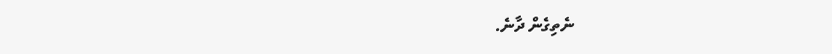ނެތިގެން ދާނެ.